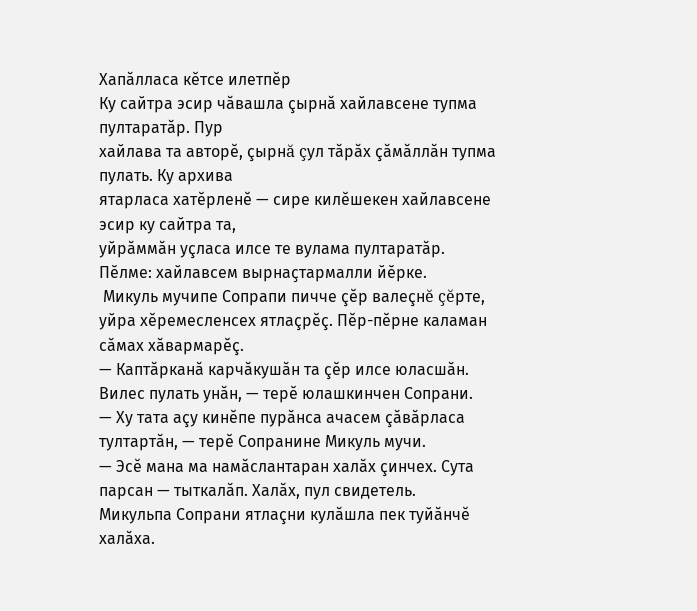Хапăлласа кĕтсе илетпĕр
Ку сайтра эсир чăвашла çырнă хайлавсене тупма пултаратăр. Пур
хайлава та авторĕ, çырнă çул тăрăх çăмăллăн тупма пулать. Ку архива
ятарласа хатĕрленĕ — сире килĕшекен хайлавсене эсир ку сайтра та,
уйрăммăн уçласа илсе те вулама пултаратăр.
Пӗлме: хайлавсем вырнаҫтармалли йӗрке.
 Микуль мучипе Сопрапи пичче çĕр валеçнĕ çĕрте, уйра хĕремесленсех ятлаçрĕç. Пĕр-пĕрне каламан сăмах хăвармарĕç.
— Каптăрканă карчăкушăн та çĕр илсе юласшăн. Вилес пулать унăн, — терĕ юлашкинчен Сопрани.
— Ху тата аçу кинĕпе пурăнса ачасем çăвăрласа тултартăн, — терĕ Сопранине Микуль мучи.
— Эсĕ мана ма намăслантаран халăх çинчех. Сута парсан — тыткалăп. Халăх, пул свидетель.
Микульпа Сопрани ятлаçни кулăшла пек туйăнчĕ халăха.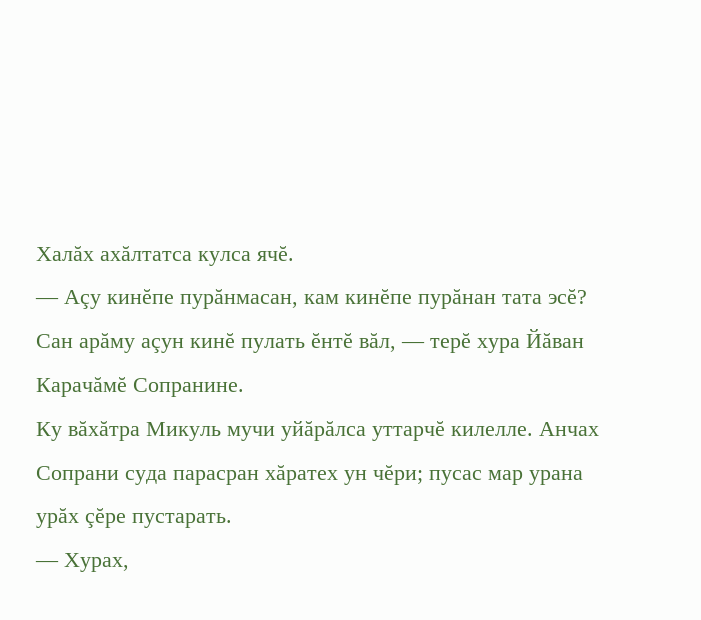Халăх ахăлтатса кулса ячĕ.
— Аçу кинĕпе пурăнмасан, кам кинĕпе пурăнан тата эсĕ? Сан арăму аçун кинĕ пулать ĕнтĕ вăл, — терĕ хура Йăван Карачăмĕ Сопранине.
Ку вăхăтра Микуль мучи уйăрăлса уттарчĕ килелле. Анчах Сопрани суда парасран хăратех ун чĕри; пусас мар урана урăх çĕре пустарать.
— Хурах,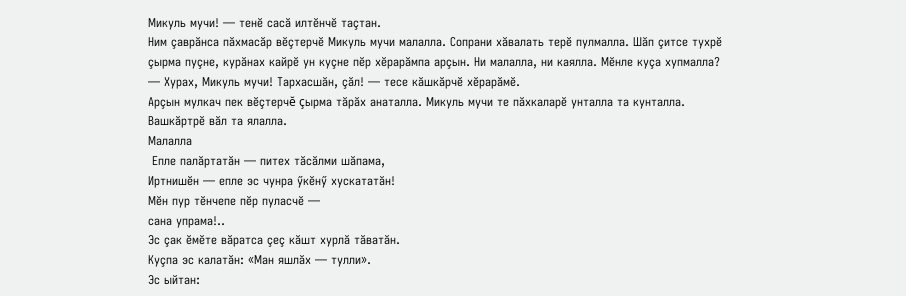Микуль мучи! — тенĕ сасă илтĕнчĕ таçтан.
Ним çаврăнса пăхмасăр вĕçтерчĕ Микуль мучи малалла. Сопрани хăвалать терĕ пулмалла. Шăп çитсе тухрĕ çырма пуçне, курăнах кайрĕ ун куçне пĕр хĕрарăмпа арçын. Ни малалла, ни каялла. Мĕнле куçа хупмалла?
— Хурах, Микуль мучи! Тархасшăн, çăл! — тесе кăшкăрчĕ хĕрарăмĕ.
Арçын мулкач пек вĕçтерчĕ çырма тăрăх анаталла. Микуль мучи те пăхкаларĕ унталла та кунталла. Вашкăртрĕ вăл та ялалла.
Малалла
 Епле палăртатăн — питех тăсăлми шăпама,
Иртнишĕн — епле эс чунра ӳкĕнӳ хускататăн!
Мĕн пур тĕнчепе пĕр пуласчĕ —
сана упрама!..
Эс çак ĕмĕте вăратса çеç кăшт хурлă тăватăн.
Куçпа эс калатăн: «Ман яшлăх — тулли».
Эс ыйтан: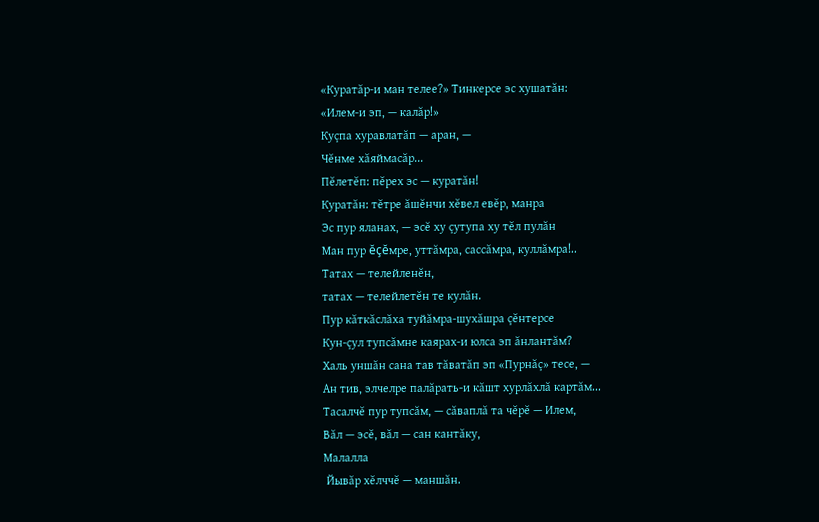«Куратăр-и ман телее?» Тинкерсе эс хушатăн:
«Илем-и эп, — калăр!»
Куçпа хуравлатăп — аран, —
Чĕнме хăяймасăр...
Пĕлетĕп: пĕрех эс — куратăн!
Куратăн: тĕтре ăшĕнчи хĕвел евĕр, манра
Эс пур яланах, — эсĕ ху çутупа ху тĕл пулăн
Ман пур ĕçĕмре, уттăмра, сассăмра, куллăмра!..
Татах — телейленĕн,
татах — телейлетĕн те кулăн.
Пур кăткăслăха туйăмра-шухăшра çĕнтерсе
Кун-çул тупсăмне каярах-и юлса эп ăнлантăм?
Халь уншăн сана тав тăватăп эп «Пурнăç» тесе, —
Ан тив, элчелре палăрать-и кăшт хурлăхлă картăм...
Тасалчĕ пур тупсăм, — сăваплă та чĕрĕ — Илем,
Вăл — эсĕ, вăл — сан кантăку,
Малалла
 Йывăр хĕлччĕ — маншăн.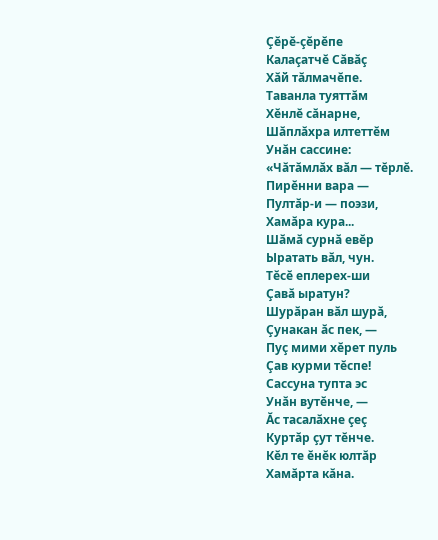Çĕрĕ-çĕрĕпе
Калаçатчĕ Сăвăç
Хăй тăлмачĕпе.
Таванла туяттăм
Хĕнлĕ сăнарне,
Шăплăхра илтеттĕм
Унăн сассине:
«Чăтăмлăх вăл — тĕрлĕ.
Пирĕнни вара —
Пултăр-и — поэзи,
Хамăра кура...
Шăмă сурнă евĕр
Ыратать вăл, чун.
Тĕсĕ еплерех-ши
Çавă ыратун?
Шурăран вăл шурă,
Çунакан ăс пек, —
Пуç мими хĕрет пуль
Çав курми тĕспе!
Сассуна тупта эс
Унăн вутĕнче, —
Ăс тасалăхне çеç
Куртăр çут тĕнче.
Кĕл те ĕнĕк юлтăр
Хамăрта кăна.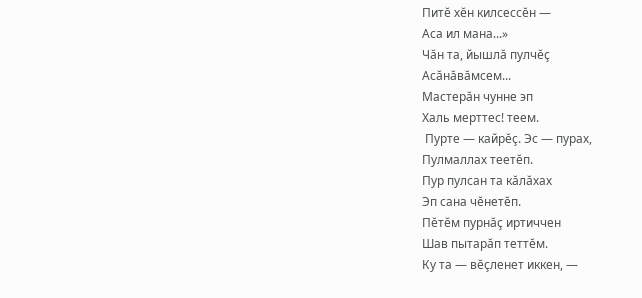Питĕ хĕн килсессĕн —
Аса ил мана...»
Чăн та, йышлă пулчĕç
Асăнăвăмсем...
Мастерăн чунне эп
Халь мерттес! теем.
 Пурте — кайрĕç. Эс — пурах,
Пулмаллах теетĕп.
Пур пулсан та кăлăхах
Эп сана чĕнетĕп.
Пĕтĕм пурнăç иртиччен
Шав пытарăп теттĕм.
Ку та — вĕçленет иккен, —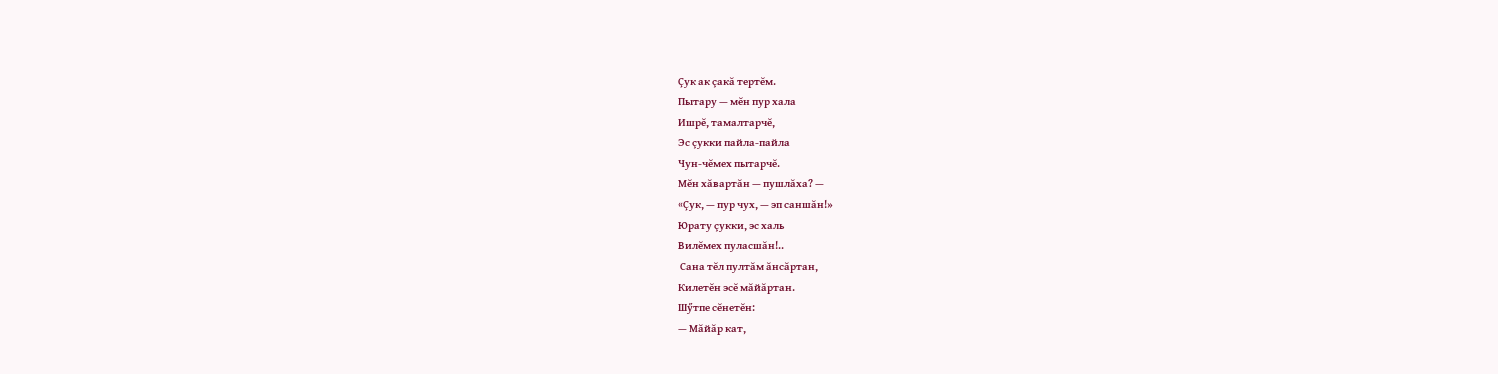Çук ак çакă тертĕм.
Пытару — мĕн пур хала
Ишрĕ, тамалтарчĕ,
Эс çукки пайла-пайла
Чун-чĕмех пытарчĕ.
Мĕн хăвартăн — пушлăха? —
«Çук, — пур чух, — эп саншăн!»
Юрату çукки, эс халь
Вилĕмех пуласшăн!..
 Сана тĕл пултăм ăнсăртан,
Килетĕн эсĕ мăйăртан.
Шӳтпе сĕнетĕн:
— Мăйăр кат,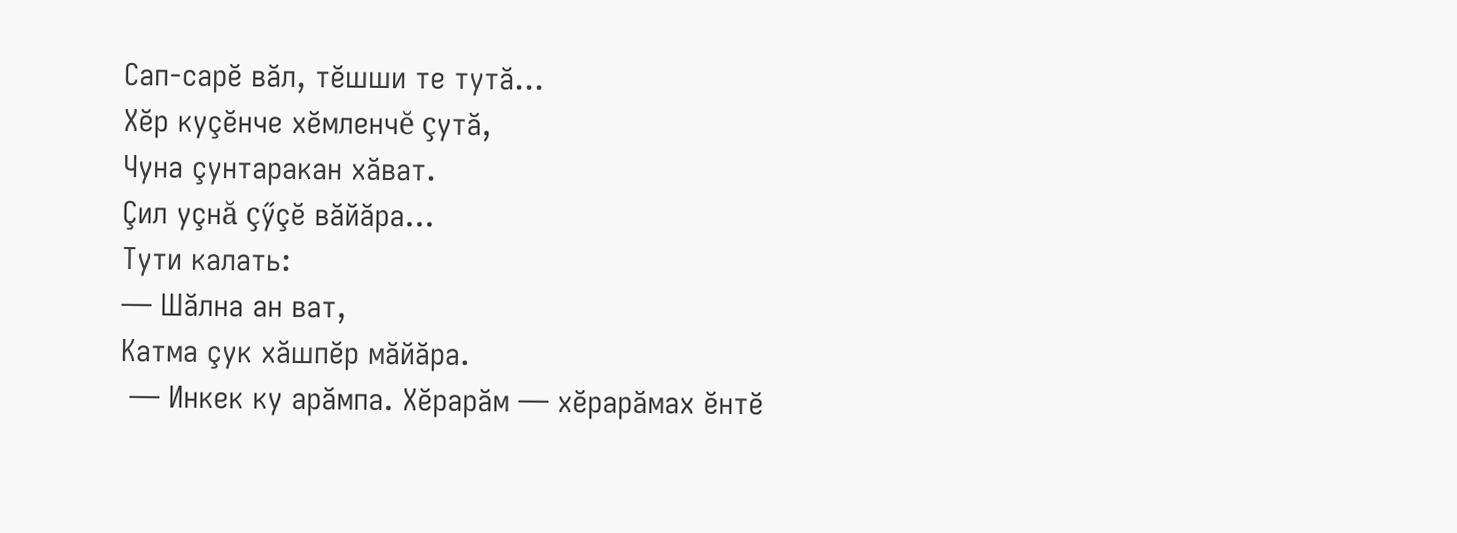Сап-сарĕ вăл, тĕшши те тутă...
Хĕр куçĕнче хĕмленчĕ çутă,
Чуна çунтаракан хăват.
Çил уçнă çӳçĕ вăйăра...
Тути калать:
— Шăлна ан ват,
Катма çук хăшпĕр мăйăра.
 — Инкек ку арăмпа. Хĕрарăм — хĕрарăмах ĕнтĕ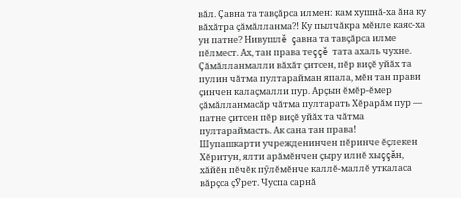вăл. Çавна та тавçăрса илмен: кам хушнă-ха ăна ку вăхăтра çăмăлланма?! Ку пылчăкра мĕнле каяс-ха ун патне? Нивушлĕ çавна та тавçăрса илме пĕлмест. Ах, тан права теççĕ тата ахаль чухне. Çăмăлланмалли вăхăт çитсен, пĕр виçĕ уйăх та пулин чăтма пултарайман япала, мĕн тан прави çинчен калаçмалли пур. Арçын ĕмĕр-ĕмер çăмăлланмасăр чăтма пултарать Хĕрарăм пур — патне çитсен пĕр виçĕ уйăх та чăтма пултараймасть. Ак сана тан права!
Шупашкарти учрежденинчен пĕринче ĕçлекен Хĕритун, ялти арăмĕнчен çыру илнĕ хыççăн, хăйĕн пĕчĕк пӳлĕмĕнче каллĕ-маллĕ уткаласа вăрçса çӲрет. Чуспа сарнă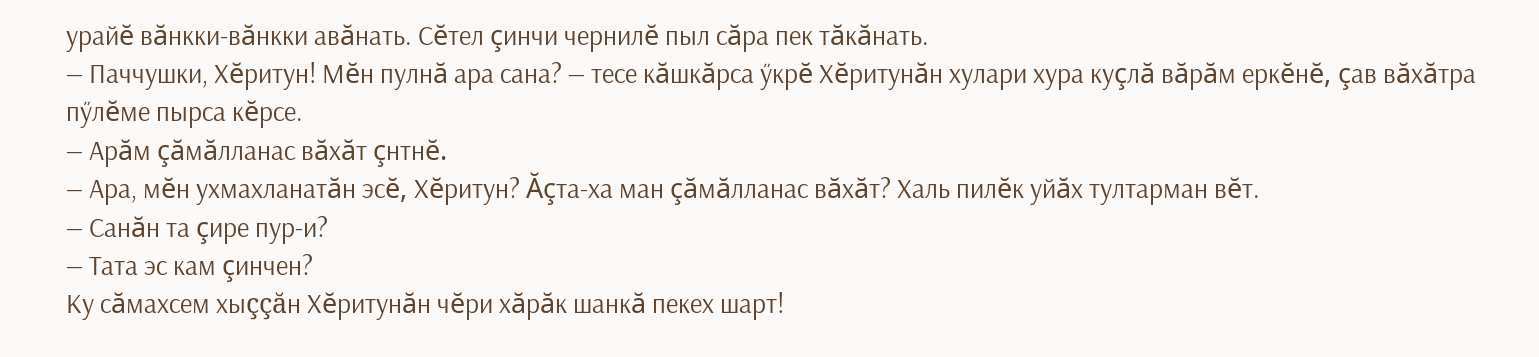урайĕ вăнкки-вăнкки авăнать. Сĕтел çинчи чернилĕ пыл сăра пек тăкăнать.
— Паччушки, Хĕритун! Мĕн пулнă ара сана? — тесе кăшкăрса ӳкрĕ Хĕритунăн хулари хура куçлă вăрăм еркĕнĕ, çав вăхăтра пӳлĕме пырса кĕрсе.
— Арăм çăмăлланас вăхăт çнтнĕ.
— Ара, мĕн ухмахланатăн эсĕ, Хĕритун? Ăçта-ха ман çăмăлланас вăхăт? Халь пилĕк уйăх тултарман вĕт.
— Санăн та çире пур-и?
— Тата эс кам çинчен?
Ку сăмахсем хыççăн Хĕритунăн чĕри хăрăк шанкă пекех шарт!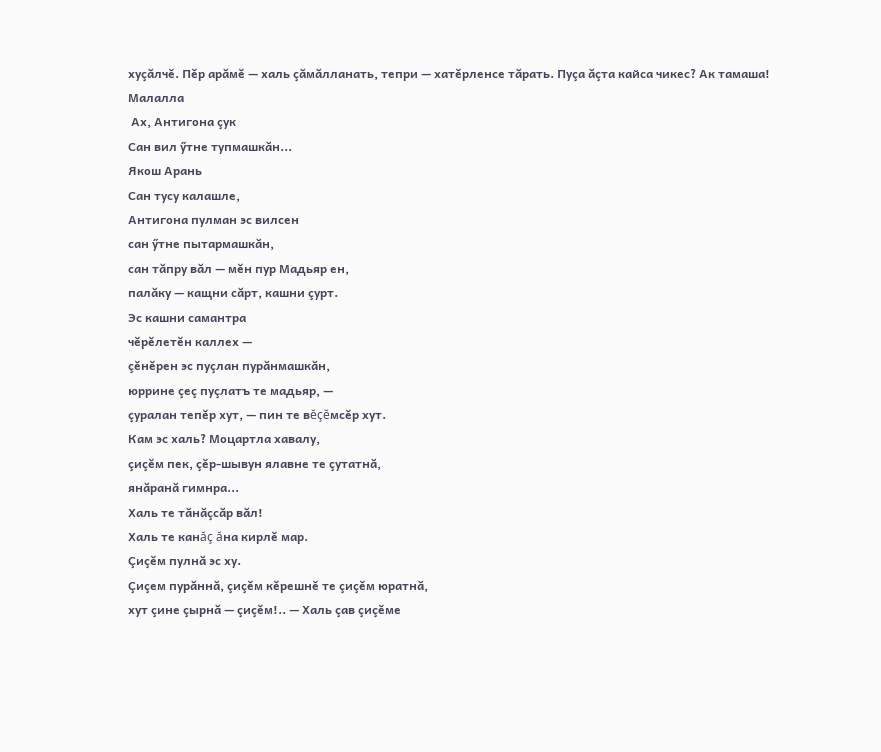хуçăлчĕ. Пĕр арăмĕ — халь çăмăлланать, тепри — хатĕрленсе тăрать. Пуçа ăçта кайса чикес? Ак тамаша!
Малалла
 Ах, Антигона çук
Сан вил ӳтне тупмашкăн...
Якош Арань
Сан тусу калашле,
Антигона пулман эс вилсен
сан ӳтне пытармашкăн,
сан тăпру вăл — мĕн пур Мадьяр ен,
палăку — кащни сăрт, кашни çурт.
Эс кашни самантра
чĕрĕлетĕн каллех —
çĕнĕрен эс пуçлан пурăнмашкăн,
юррине çеç пуçлатъ те мадьяр, —
çуралан тепĕр хут, — пин те вĕçĕмсĕр хут.
Кам эс халь? Моцартла хавалу,
çиçĕм пек, çĕр-шывун ялавне те çутатнă,
янăранă гимнра...
Халь те тăнăçсăр вăл!
Халь те канăç ăна кирлĕ мар.
Çиçĕм пулнă эс ху.
Çиçем пурăннă, çиçĕм кĕрешнĕ те çиçĕм юратнă,
хут çине çырнă — çиçĕм!.. — Халь çав çиçĕме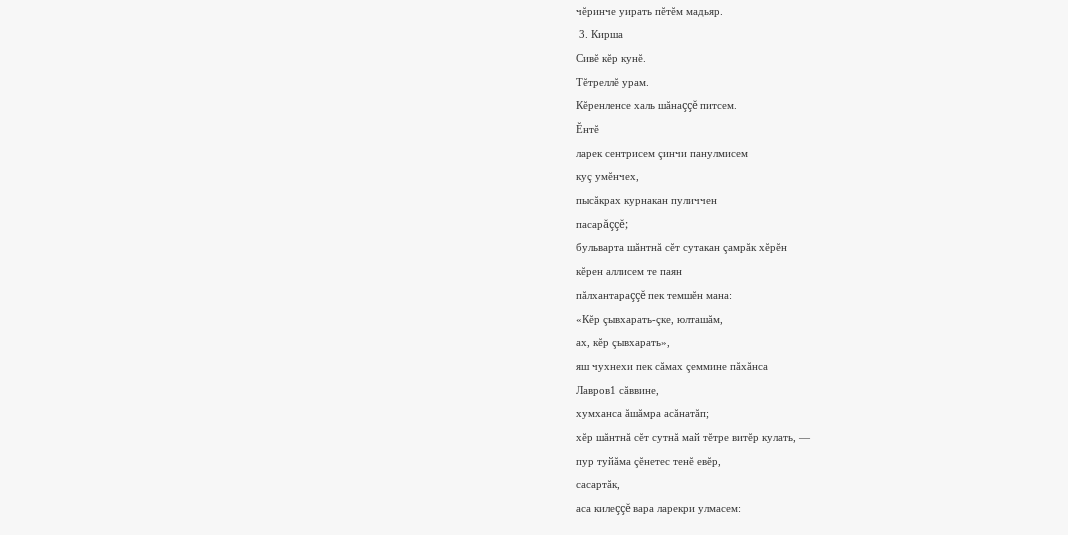чĕринче уирать пĕтĕм мадьяр.
 3. Кирша
Сивĕ кĕр кунĕ.
Тĕтреллĕ урам.
Кĕренленсе халь шăнаççĕ питсем.
Ĕнтĕ
ларек сентрисем çинчи панулмисем
куç умĕнчех,
пысăкрах курнакан пуличчен
пасарăççĕ;
бульварта шăнтнă сĕт сутакан çамрăк хĕрĕн
кĕрен аллисем те паян
пăлхантараççĕ пек темшĕн мана:
«Кĕр çывхарать-çке, юлташăм,
ах, кĕр çывхарать»,
яш чухнехи пек сăмах çеммине пăхăнса
Лавров1 сăввине,
хумханса ăшăмра асăнатăп;
хĕр шăнтнă сĕт сутнă май тĕтре витĕр кулать, —
пур туйăма çĕнетес тенĕ евĕр,
сасартăк,
аса килеççĕ вара ларекри улмасем: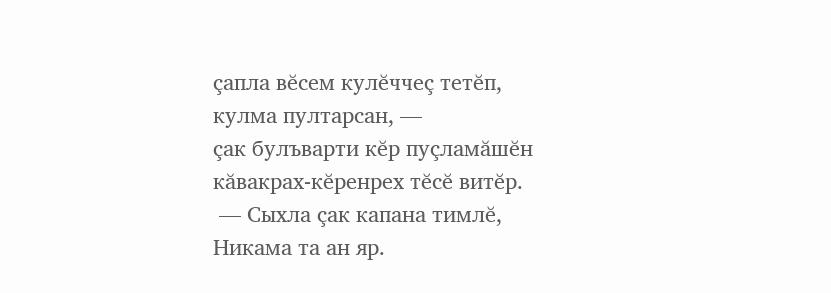çапла вĕсем кулĕччеç тетĕп,
кулма пултарсан, —
çак булъварти кĕр пуçламăшĕн
кăвакрах-кĕренрех тĕсĕ витĕр.
 — Сыхла çак капана тимлĕ,
Никама та ан яр.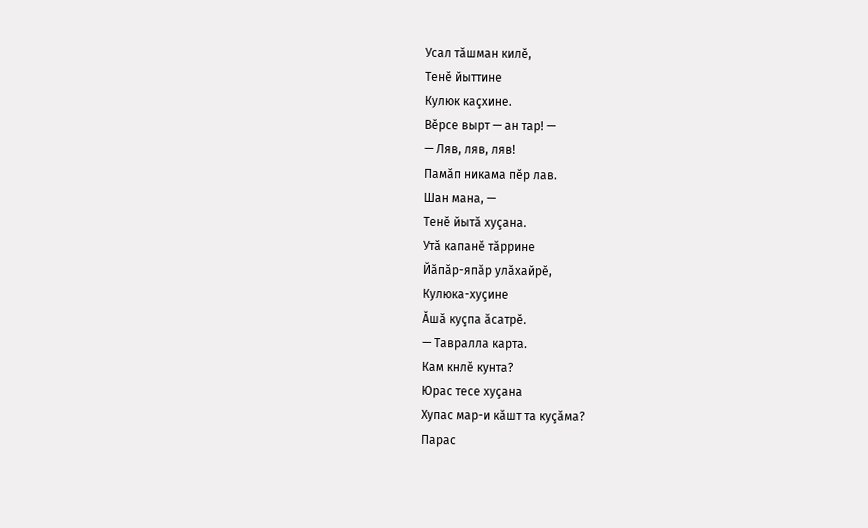Усал тăшман килĕ,
Тенĕ йыттине
Кулюк каçхине.
Вĕрсе вырт — ан тар! —
— Ляв, ляв, ляв!
Памăп никама пĕр лав.
Шан мана, —
Тенĕ йытă хуçана.
Утă капанĕ тăррине
Йăпăр-япăр улăхайрĕ,
Кулюка-хуçине
Ăшă куçпа ăсатрĕ.
— Тавралла карта.
Кам кнлĕ кунта?
Юрас тесе хуçана
Хупас мар-и кăшт та куçăма?
Парас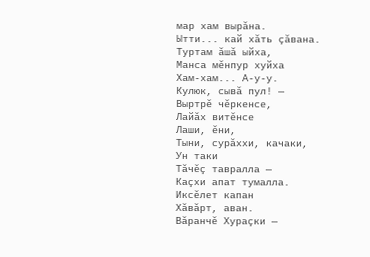мар хам вырăна.
Ытти... кай хăть çăвана.
Туртам ăшă ыйха,
Манса мĕнпур хуйха
Хам-хам... А-у-у.
Кулюк, сывă пул! —
Выртрĕ чĕркенсе,
Лайăх витĕнсе
Лаши, ĕни,
Тыни, сурăххи, качаки,
Ун таки
Тăчĕç тавралла —
Каçхи апат тумалла.
Иксĕлет капан
Хăвăрт, аван.
Вăранчĕ Хураçки —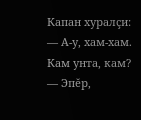Капан хуралçи:
— А-у, хам-хам.
Кам унта, кам?
— Эпĕр,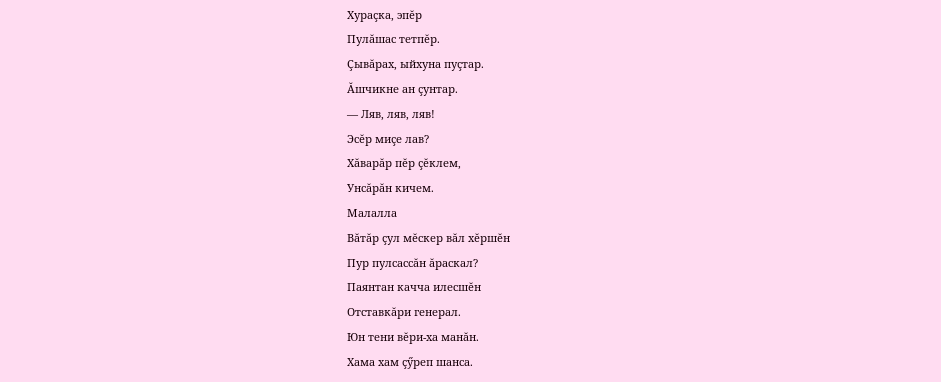Хураçка, эпĕр
Пулăшас тетпĕр.
Çывăрах, ыйхуна пуçтар.
Ăшчикне ан çунтар.
— Ляв, ляв, ляв!
Эсĕр миçе лав?
Хăварăр пĕр çĕклем,
Унсăрăн кичем.
Малалла
Вăтăр çул мĕскер вăл хĕршĕн
Пур пулсассăн ăраскал?
Паянтан качча илесшĕн
Отставкăри генерал.
Юн тени вĕри-ха манăн.
Хама хам çӳреп шанса.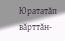Юрататăп вăрттăн-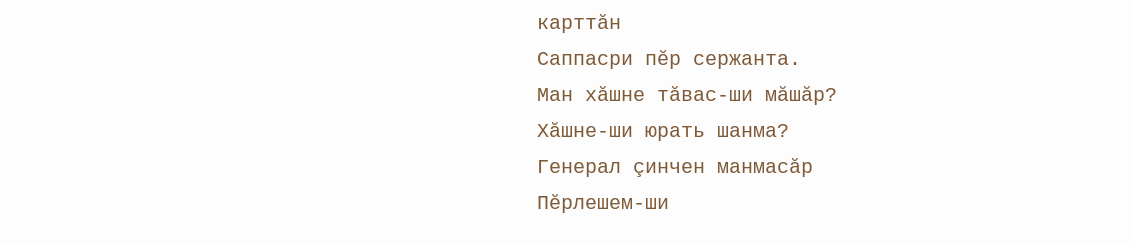карттăн
Саппасри пĕр сержанта.
Ман хăшне тăвас-ши мăшăр?
Хăшне-ши юрать шанма?
Генерал çинчен манмасăр
Пĕрлешем-ши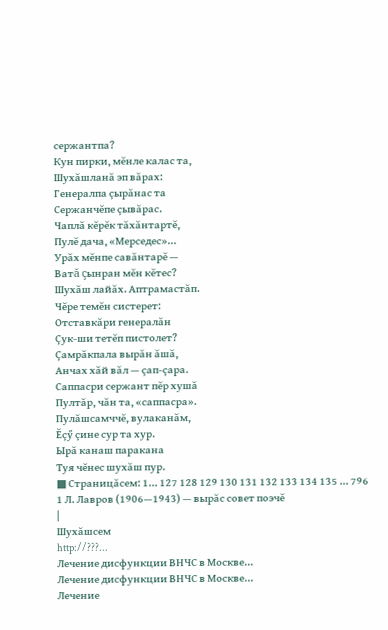сержантпа?
Кун пирки, мĕнле калас та,
Шухăшланă эп вăрах:
Генералпа çырăнас та
Сержанчĕпе çывăрас.
Чаплă кĕрĕк тăхăнтартĕ,
Пулĕ дача, «Мерседес»...
Урăх мĕнпе савăнтарĕ —
Ватă çынран мĕн кĕтес?
Шухăш лайăх. Аптрамастăп.
Чĕре темĕн систерет:
Отставкăри генералăн
Çук-ши тетĕп пистолет?
Çамрăкпала вырăн ăшă,
Анчах хăй вăл — çап-çара.
Саппасри сержант пĕр хушă
Пултăр, чăн та, «саппасра».
Пулăшсамччĕ, вулаканăм,
Ĕçӳ çине сур та хур.
Ырă канаш паракана
Туя чĕнес шухăш пур.
■ Страницăсем: 1... 127 128 129 130 131 132 133 134 135 ... 796
1 Л. Лавров (1906—1943) — вырăс совет поэчĕ
|
Шухăшсем
http://???...
Лечение дисфункции ВНЧС в Москве...
Лечение дисфункции ВНЧС в Москве...
Лечение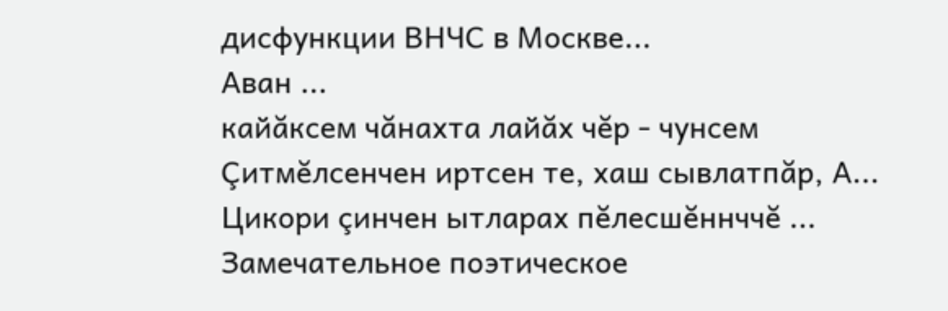дисфункции ВНЧС в Москве...
Аван ...
кайăксем чăнахта лайăх чĕр - чунсем
Çитмĕлсенчен иртсен те, хаш сывлатпăр, А...
Цикори çинчен ытларах пĕлесшĕннччĕ ...
Замечательное поэтическое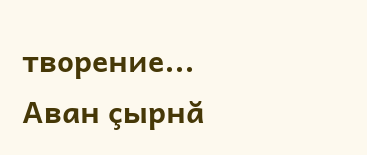творение...
Аван çырнă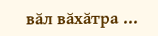вăл вăхăтра ...